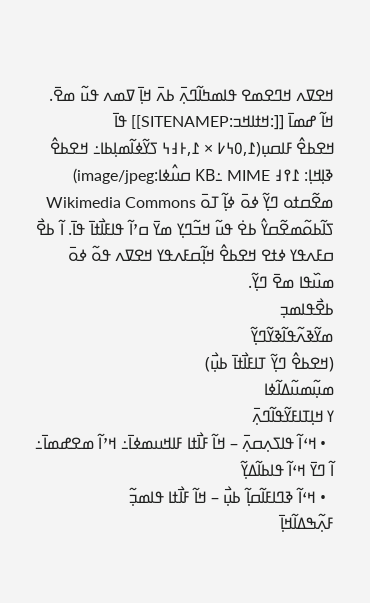ߞߐߜߍ ߞߣߐߘߐ ߟߊߘߤߊ߬ߣߍ߲߫ ߕߍ߫ ߞߊ߲߫ ߜߘߍ ߟߎ߬ ߘߐ߫.
ߞߊ߬ ߝߘߊ߫ [[:ߞߙߊߞߏ:SITENAMEP]] ߟߊ߫
ߞߐߕߐ߮ ߓߊߛߎ߲(߁,߀߆߇ × ߁,߅߃߆ ߖߌ߬ߦߊ߬ߘߊ߲ߕߊ߸ ߞߐߕߐ߮ ߢߊ߲ߞߊ߲: ߁߉߃ KB߸ MIME ߛߎ߮ߦߊ:image/jpeg)
ߘߐ߬ߛߙߋ ߣߌ߲߬ ߦߋ߫ ߦߊ߲߬ ߠߋ߫ Wikimedia Commons ߖߊ߬ߕߋ߬ߘߐ߬ߛߌ߮ ߕߐ߭ ߟߎ߬ ߞߏ߬ߣߌ߲ ߘߌ߫ ߛߴߊ߬ ߟߊߓߊ߯ߙߊ߫ ߟߊ߫. ߊ߬ ߕߐ߯ ߛߓߍߟߌ ߦߙߐ ߞߐߕߐ߮ ߞߊ߲߬ߛߓߍߟߌ ߞߐߜߍ ߟߋ߬ ߦߋ߫ ߘߎ߰ߟߊ ߘߐ߫ ߣߌ߲߬.
ߕߐ߯ߟߊߘߏ߲
ߘߌ߬ߢߍ߬ߟߊ߬ߢߌ߬ߣߌ߲߬
(ߞߐߕߐ߮ ߣߌ߲߬ ߠߊߓߊ߯ߙߊ߫ ߕߎ߲߯)
ߘߎ߲߬ߘߎ߬ߡߊ߬ߦߊ
ߌ ߞߊ߲ߠߊߓߌ߬ߟߊ߬ߣߍ߲߫
  • ߞߵߊ߬ ߟߊߖߍ߲ߛߍ߲߫ – ߞߊ߬ ߓߊ߯ߙߊ ߓߊߞߎߘߦߊ߫߸ ߞߴߊ߬ ߘߐߝߘߊ߫߸ ߊ߬ ߣߌ߫ ߞߵߊ߬ ߟߊߕߊ߬ߡߌ߲߬
  • ߞߵߊ߬ ߢߣߊߓߊ߬ߛߊ߲߬ ߕߎ߲߯ – ߞߊ߬ ߓߊ߯ߙߊ ߟߊߘߏ߲߬
ߓߍ߲߬ߒߡߊ߬ߞߊ߲߫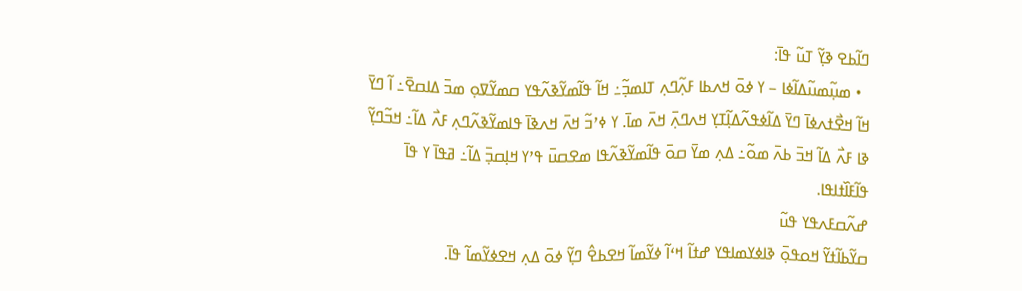ߣߊ߬ߕߐ ߢߌ߲߬ ߠߎ߬ ߟߊ߫:
  • ߘߎ߲߬ߘߎ߬ߡߊ߬ߦߊ – ߌ ߦߋ߫ ߞߍߕߊ ߓߍ߲߬ߣߍ߲ ߠߊߘߏ߲߬߸ ߞߊ߬ ߟߊ߬ߘߌ߬ߢߍ߬ߟߌ ߛߘߌ߬ߜߋ߲ ߘߏ߫ ߡߊߛߐ߫߸ ߊ߬ ߣߌ߫ ߞߊ߬ ߞߐ߯ߙߍߦߊ߫ ߣߌ߫ ߡߊ߬ߦߟߍ߬ߡߊ߲߬ߠߌ߲ ߞߍߣߍ߲߫ ߞߍ߫ ߘߊ߫. ߌ ߦߴߏ߬ ߞߍ߫ ߞߍߢߊ߫ ߟߊߘߌ߬ߢߍ߬ߣߍ߲ ߓߍ߯ ߡߊ߬߸ ߞߏ߬ߣߌ߲߬ ߢߊ ߓߍ߯ ߡߊ߬ ߞߏ߫ ߕߍ߫ ߘߋ߬߸ ߡߍ߲ ߘߌ߫ ߛߋ߫ ߟߊ߬ߘߌ߬ߢߍ߬ߟߊ ߘߐߛߎ߫ ߟߴߌ ߞߊ߲ߛߏ߲߫ ߡߊ߬߸ ߥߟߊ߫ ߌ ߟߊ߫ ߟߊ߬ߓߊ߰ߙߊߟߊ.
ߝߍ߬ߛߓߍߟߌ ߟߎ߬
ߛߌ߬ߕߊ߬ߙߌ߬ ߞߋߟߋ߲߫ ߢߊߦߌߘߊߟߌ ߝߙߊ߬ ߞߵߊ߬ ߦߌ߬ߘߊ߬ ߞߐߕߐ߮ ߣߌ߲߬ ߦߋ߫ ߡߍ߲ ߞߐߦߌ߬ߘߊ߬ ߟߊ߫.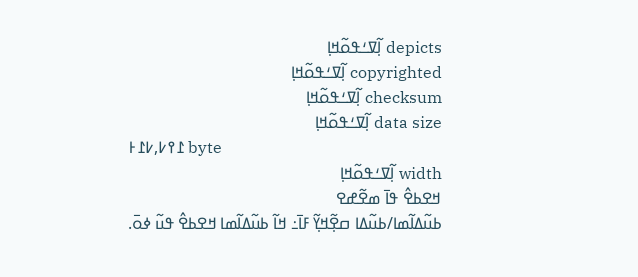depicts ߊ߲߬ߜߑߟߋ߬ߞߊ߲
copyrighted ߊ߲߬ߜߑߟߋ߬ߞߊ߲
checksum ߊ߲߬ߜߑߟߋ߬ߞߊ߲
data size ߊ߲߬ߜߑߟߋ߬ߞߊ߲
߁߉߇,߇߁߅ byte
width ߊ߲߬ߜߑߟߋ߬ߞߊ߲
ߞߐߕߐ߮ ߟߊ߫ ߘߐ߬ߝߐ
ߕߎ߬ߡߊ߬ߘߊ/ߕߎ߬ߡߊ ߛߐ߲߬ߞߌ߲߬ ߓߊ߫߸ ߞߊ߬ ߕߎ߬ߡߊ߬ߘߊ ߞߐߕߐ߮ ߟߎ߬ ߦߋ߫.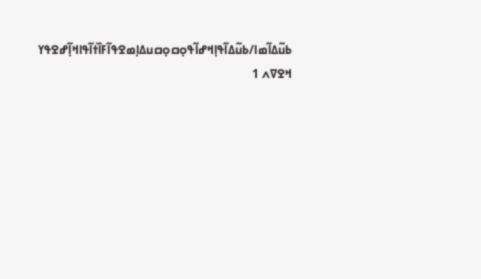ߕߎ߬ߡߊ߬ߘߊ/ߕߎ߬ߡߊ߬ߟߊ߲ߞߝߊ߬ߟߋ߲ߛߋ߲ߛߎߡߊ߲ߘߐߟߊ߬ߓߊ߰ߙߊ߬ߟߊߞߊ߲߬ߝߐߟߌ
ߞߐߜߍ 1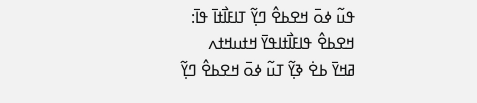ߟߎ߬ ߦߋ߫ ߞߐߕߐ߮ ߣߌ߲߬ ߠߊߓߊ߯ߙߊ߫ ߟߊ߫:
ߞߐߕߐ߮ ߟߊߓߊ߯ߙߊߟߌ߫ ߞߙߎߞߙߍ
ߥߞߌ߫ ߕߐ߭ ߢߌ߲߬ ߠߎ߬ ߦߋ߫ ߞߐߕߐ߮ ߣߌ߲߬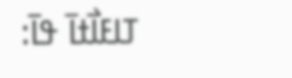ߠߊߓߊ߯ߙߊ߫ ߟߊ߫: